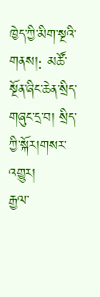ཁྱེད་ཀྱི་མིག་སྔའི་གནས།: མཚོ་སྔོན་ཞིང་ཆེན་སྲིད་གཞུང་དྲ་བ། སྲིད་ཀྱི་སྐོར།གསར་འགྱུར།
རྒྱལ་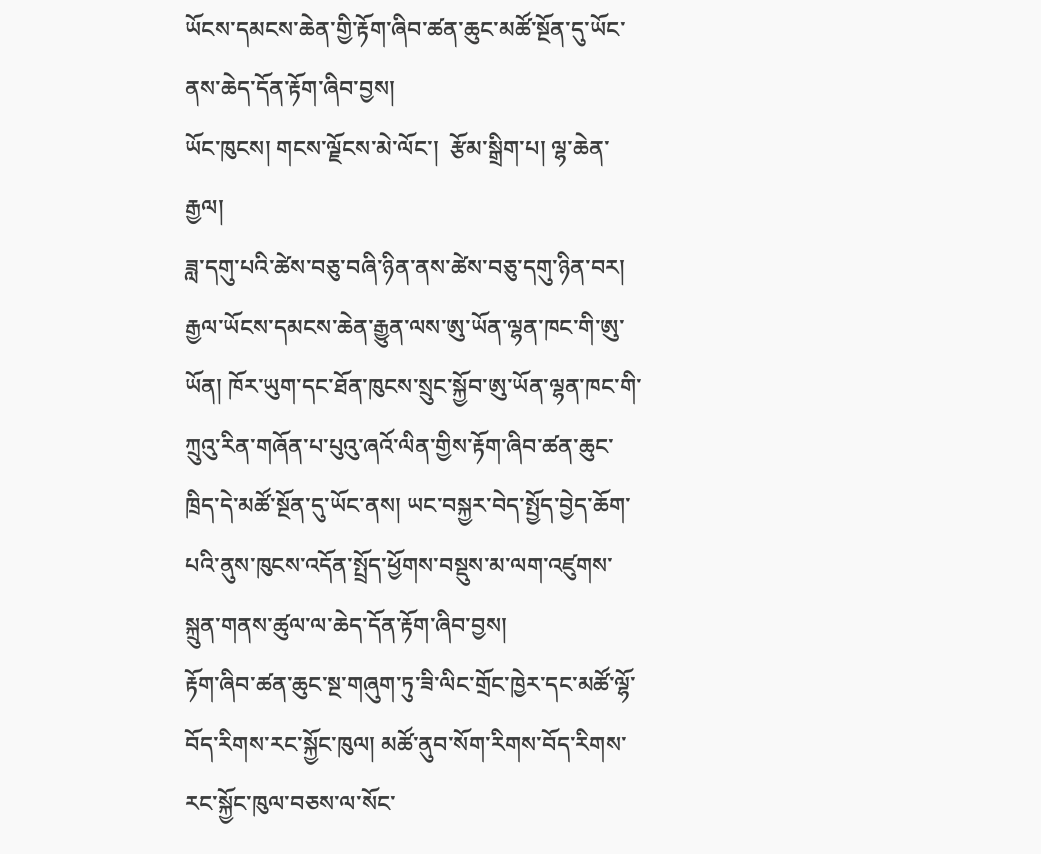ཡོངས་དམངས་ཆེན་གྱི་རྟོག་ཞིབ་ཚན་ཆུང་མཚོ་སྔོན་དུ་ཡོང་ནས་ཆེད་དོན་རྟོག་ཞིབ་བྱས།
ཡོང་ཁུངས། གངས་ལྗོངས་མེ་ལོང་།  རྩོམ་སྒྲིག་པ། ལྷ་ཆེན་རྒྱལ།
ཟླ་དགུ་པའི་ཚེས་བཅུ་བཞི་ཉིན་ནས་ཚེས་བཅུ་དགུ་ཉིན་བར། རྒྱལ་ཡོངས་དམངས་ཆེན་རྒྱུན་ལས་ཨུ་ཡོན་ལྷན་ཁང་གི་ཨུ་ཡོན། ཁོར་ཡུག་དང་ཐོན་ཁུངས་སྲུང་སྐྱོབ་ཨུ་ཡོན་ལྷན་ཁང་གི་ཀྲུའུ་རིན་གཞོན་པ་པུའུ་ཞའོ་ལིན་གྱིས་རྟོག་ཞིབ་ཚན་ཆུང་ཁྲིད་དེ་མཚོ་སྔོན་དུ་ཡོང་ནས། ཡང་བསྐྱར་བེད་སྤྱོད་བྱེད་ཆོག་པའི་ནུས་ཁུངས་འདོན་སྤྲོད་ཕྱོགས་བསྡུས་མ་ལག་འཛུགས་སྐྲུན་གནས་ཚུལ་ལ་ཆེད་དོན་རྟོག་ཞིབ་བྱས།
རྟོག་ཞིབ་ཚན་ཆུང་སྔ་གཞུག་ཏུ་ཟི་ལིང་གྲོང་ཁྱེར་དང་མཚོ་ལྷོ་བོད་རིགས་རང་སྐྱོང་ཁུལ། མཚོ་ནུབ་སོག་རིགས་བོད་རིགས་རང་སྐྱོང་ཁུལ་བཅས་ལ་སོང་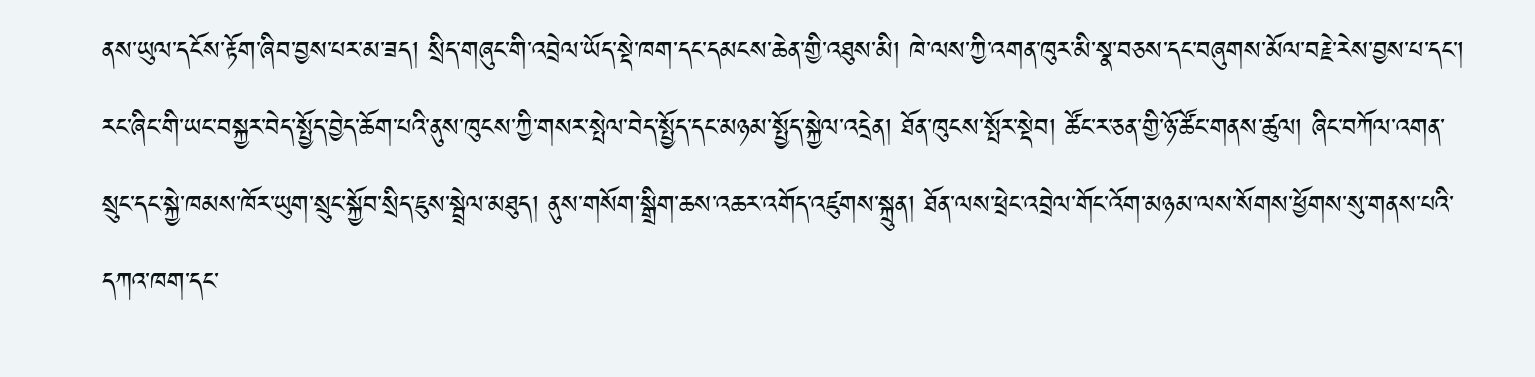ནས་ཡུལ་དངོས་རྟོག་ཞིབ་བྱས་པར་མ་ཟད། སྲིད་གཞུང་གི་འབྲེལ་ཡོད་སྡེ་ཁག་དང་དམངས་ཆེན་གྱི་འཐུས་མི། ཁེ་ལས་ཀྱི་འགན་ཁུར་མི་སྣ་བཅས་དང་བཞུགས་མོལ་བརྗེ་རེས་བྱས་པ་དང་། རང་ཞིང་གི་ཡང་བསྐྱར་བེད་སྤྱོད་བྱེད་ཆོག་པའི་ནུས་ཁུངས་ཀྱི་གསར་སྤེལ་བེད་སྤྱོད་དང་མཉམ་སྤྱོད་སྐྱེལ་འདྲེན། ཐོན་ཁུངས་སྤོར་སྡེབ། ཚོང་ར་ཅན་གྱི་ཉོ་ཚོང་གནས་ཚུལ། ཞིང་བཀོལ་འགན་སྲུང་དང་སྐྱེ་ཁམས་ཁོར་ཡུག་སྲུང་སྐྱོབ་སྲིད་ཇུས་སྦྲེལ་མཐུད། ནུས་གསོག་སྒྲིག་ཆས་འཆར་འགོད་འཛུགས་སྐྲུན། ཐོན་ལས་ཕྲེང་འབྲེལ་གོང་འོག་མཉམ་ལས་སོགས་ཕྱོགས་སུ་གནས་པའི་དཀའ་ཁག་དང་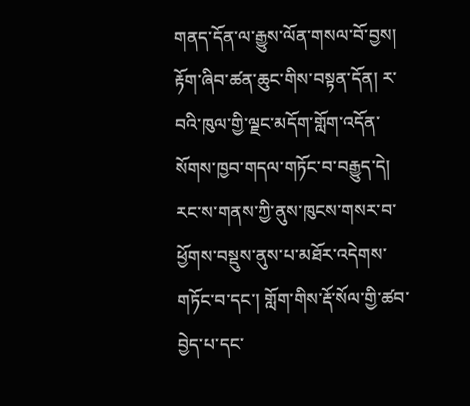གནད་དོན་ལ་རྒྱུས་ལོན་གསལ་བོ་བྱས།
རྟོག་ཞིབ་ཚན་ཆུང་གིས་བསྟན་དོན། ར་བའི་ཁུལ་གྱི་ལྗང་མདོག་གློག་འདོན་སོགས་ཁྱབ་གདལ་གཏོང་བ་བརྒྱུད་དེ། རང་ས་གནས་ཀྱི་ནུས་ཁུངས་གསར་བ་ཕྱོགས་བསྡུས་ནུས་པ་མཐོར་འདེགས་གཏོང་བ་དང་། གློག་གིས་རྡོ་སོལ་གྱི་ཚབ་བྱེད་པ་དང་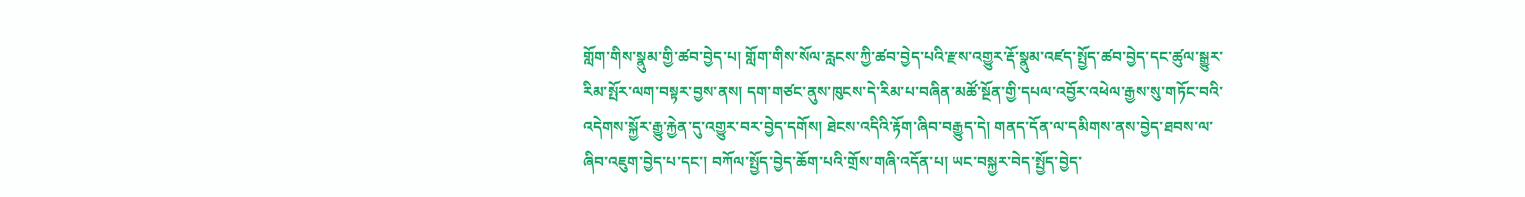གློག་གིས་སྣུམ་གྱི་ཚབ་བྱེད་པ། གློག་གིས་སོལ་རླངས་ཀྱི་ཚབ་བྱེད་པའི་རྫས་འགྱུར་རྡོ་སྣུམ་འཛད་སྤྱོད་ཚབ་བྱེད་དང་ཚུལ་སྒྱུར་རིམ་སྤོར་ལག་བསྟར་བྱས་ནས། དག་གཙང་ནུས་ཁུངས་དེ་རིམ་པ་བཞིན་མཚོ་སྔོན་གྱི་དཔལ་འབྱོར་འཕེལ་རྒྱས་སུ་གཏོང་བའི་འདེགས་སྐྱོར་རྒྱུ་རྐྱེན་དུ་འགྱུར་བར་བྱེད་དགོས། ཐེངས་འདིའི་རྟོག་ཞིབ་བརྒྱུད་དེ། གནད་དོན་ལ་དམིགས་ནས་བྱེད་ཐབས་ལ་ཞིབ་འཇུག་བྱེད་པ་དང་། བཀོལ་སྤྱོད་བྱེད་ཆོག་པའི་གྲོས་གཞི་འདོན་པ། ཡང་བསྐྱར་བེད་སྤྱོད་བྱེད་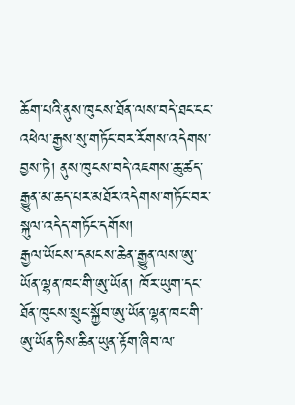ཆོག་པའི་ནུས་ཁུངས་ཐོན་ལས་བདེ་ཐང་ངང་འཕེལ་རྒྱས་སུ་གཏོང་བར་རོགས་འདེགས་བྱས་ཏེ། ནུས་ཁུངས་བདེ་འཇགས་ཆུ་ཚད་རྒྱུན་མ་ཆད་པར་མཐོར་འདེགས་གཏོང་བར་སྐུལ་འདེད་གཏོང་དགོས།
རྒྱལ་ཡོངས་དམངས་ཆེན་རྒྱུན་ལས་ཨུ་ཡོན་ལྷན་ཁང་གི་ཨུ་ཡོན། ཁོར་ཡུག་དང་ཐོན་ཁུངས་སྲུང་སྐྱོབ་ཨུ་ཡོན་ལྷན་ཁང་གི་ཨུ་ཡོན་ཏིས་ཆིན་ཡུན་རྟོག་ཞིབ་ལ་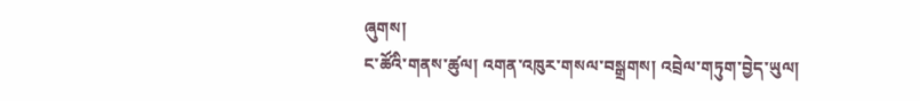ཞུགས།
ང་ཚོའི་གནས་ཚུལ། འགན་འཁུར་གསལ་བསྒྲགས། འབྲེལ་གཏུག་བྱེད་ཡུལ།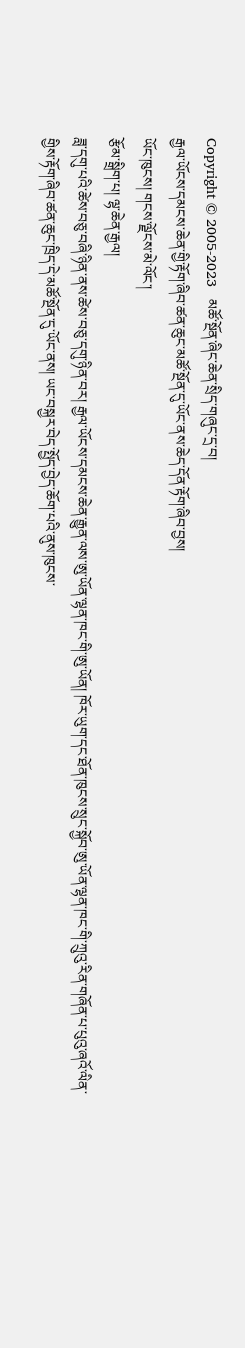Copyright © 2005-2023   མཚོ་སྔོན་ཞིང་ཆེན་སྲིད་གཞུང་དྲ་བ།
རྒྱལ་ཡོངས་དམངས་ཆེན་གྱི་རྟོག་ཞིབ་ཚན་ཆུང་མཚོ་སྔོན་དུ་ཡོང་ནས་ཆེད་དོན་རྟོག་ཞིབ་བྱས།
ཡོང་ཁུངས། གངས་ལྗོངས་མེ་ལོང་།
རྩོམ་སྒྲིག་པ། ལྷ་ཆེན་རྒྱལ།
ཟླ་དགུ་པའི་ཚེས་བཅུ་བཞི་ཉིན་ནས་ཚེས་བཅུ་དགུ་ཉིན་བར། རྒྱལ་ཡོངས་དམངས་ཆེན་རྒྱུན་ལས་ཨུ་ཡོན་ལྷན་ཁང་གི་ཨུ་ཡོན། ཁོར་ཡུག་དང་ཐོན་ཁུངས་སྲུང་སྐྱོབ་ཨུ་ཡོན་ལྷན་ཁང་གི་ཀྲུའུ་རིན་གཞོན་པ་པུའུ་ཞའོ་ལིན་གྱིས་རྟོག་ཞིབ་ཚན་ཆུང་ཁྲིད་དེ་མཚོ་སྔོན་དུ་ཡོང་ནས། ཡང་བསྐྱར་བེད་སྤྱོད་བྱེད་ཆོག་པའི་ནུས་ཁུངས་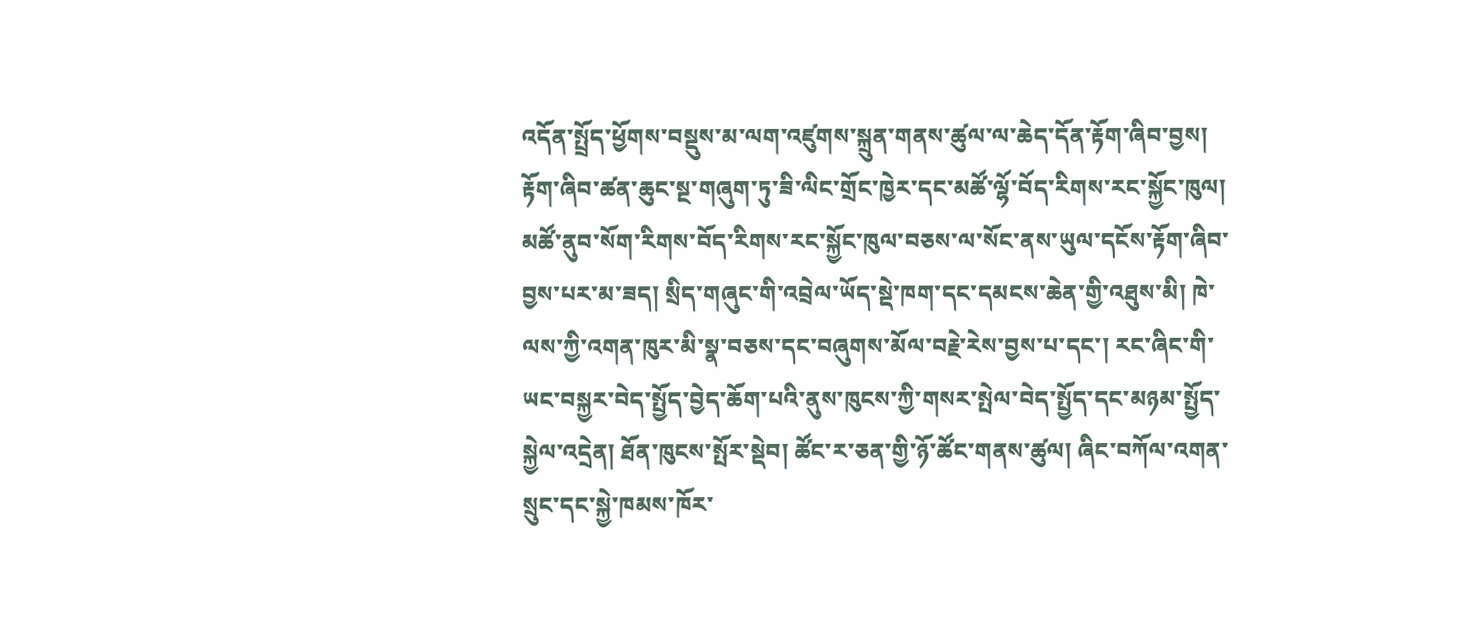འདོན་སྤྲོད་ཕྱོགས་བསྡུས་མ་ལག་འཛུགས་སྐྲུན་གནས་ཚུལ་ལ་ཆེད་དོན་རྟོག་ཞིབ་བྱས།
རྟོག་ཞིབ་ཚན་ཆུང་སྔ་གཞུག་ཏུ་ཟི་ལིང་གྲོང་ཁྱེར་དང་མཚོ་ལྷོ་བོད་རིགས་རང་སྐྱོང་ཁུལ། མཚོ་ནུབ་སོག་རིགས་བོད་རིགས་རང་སྐྱོང་ཁུལ་བཅས་ལ་སོང་ནས་ཡུལ་དངོས་རྟོག་ཞིབ་བྱས་པར་མ་ཟད། སྲིད་གཞུང་གི་འབྲེལ་ཡོད་སྡེ་ཁག་དང་དམངས་ཆེན་གྱི་འཐུས་མི། ཁེ་ལས་ཀྱི་འགན་ཁུར་མི་སྣ་བཅས་དང་བཞུགས་མོལ་བརྗེ་རེས་བྱས་པ་དང་། རང་ཞིང་གི་ཡང་བསྐྱར་བེད་སྤྱོད་བྱེད་ཆོག་པའི་ནུས་ཁུངས་ཀྱི་གསར་སྤེལ་བེད་སྤྱོད་དང་མཉམ་སྤྱོད་སྐྱེལ་འདྲེན། ཐོན་ཁུངས་སྤོར་སྡེབ། ཚོང་ར་ཅན་གྱི་ཉོ་ཚོང་གནས་ཚུལ། ཞིང་བཀོལ་འགན་སྲུང་དང་སྐྱེ་ཁམས་ཁོར་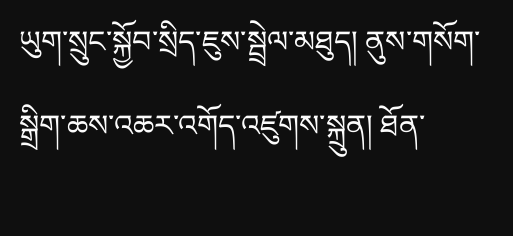ཡུག་སྲུང་སྐྱོབ་སྲིད་ཇུས་སྦྲེལ་མཐུད། ནུས་གསོག་སྒྲིག་ཆས་འཆར་འགོད་འཛུགས་སྐྲུན། ཐོན་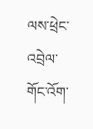ལས་ཕྲེང་འབྲེལ་གོང་འོག་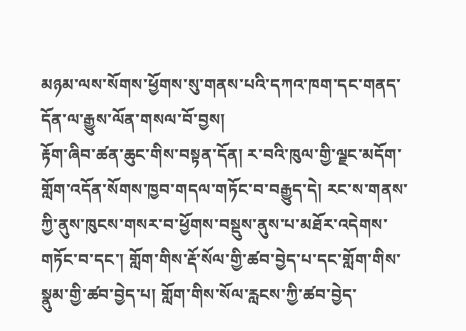མཉམ་ལས་སོགས་ཕྱོགས་སུ་གནས་པའི་དཀའ་ཁག་དང་གནད་དོན་ལ་རྒྱུས་ལོན་གསལ་བོ་བྱས།
རྟོག་ཞིབ་ཚན་ཆུང་གིས་བསྟན་དོན། ར་བའི་ཁུལ་གྱི་ལྗང་མདོག་གློག་འདོན་སོགས་ཁྱབ་གདལ་གཏོང་བ་བརྒྱུད་དེ། རང་ས་གནས་ཀྱི་ནུས་ཁུངས་གསར་བ་ཕྱོགས་བསྡུས་ནུས་པ་མཐོར་འདེགས་གཏོང་བ་དང་། གློག་གིས་རྡོ་སོལ་གྱི་ཚབ་བྱེད་པ་དང་གློག་གིས་སྣུམ་གྱི་ཚབ་བྱེད་པ། གློག་གིས་སོལ་རླངས་ཀྱི་ཚབ་བྱེད་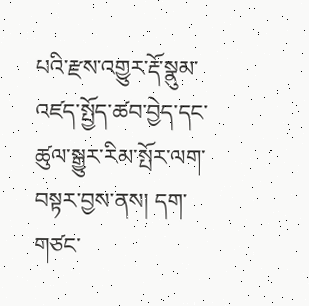པའི་རྫས་འགྱུར་རྡོ་སྣུམ་འཛད་སྤྱོད་ཚབ་བྱེད་དང་ཚུལ་སྒྱུར་རིམ་སྤོར་ལག་བསྟར་བྱས་ནས། དག་གཙང་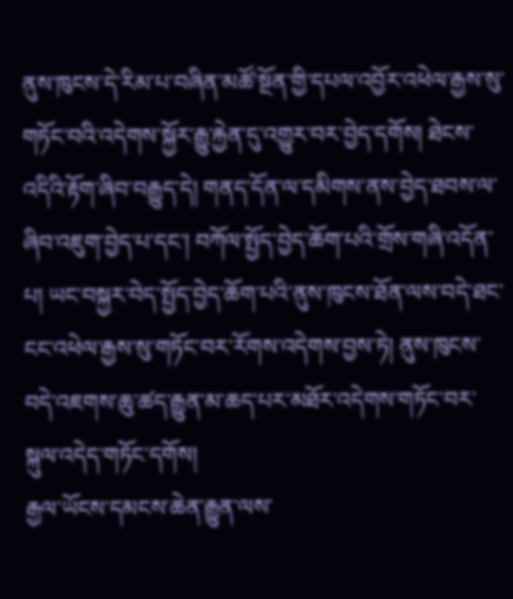ནུས་ཁུངས་དེ་རིམ་པ་བཞིན་མཚོ་སྔོན་གྱི་དཔལ་འབྱོར་འཕེལ་རྒྱས་སུ་གཏོང་བའི་འདེགས་སྐྱོར་རྒྱུ་རྐྱེན་དུ་འགྱུར་བར་བྱེད་དགོས། ཐེངས་འདིའི་རྟོག་ཞིབ་བརྒྱུད་དེ། གནད་དོན་ལ་དམིགས་ནས་བྱེད་ཐབས་ལ་ཞིབ་འཇུག་བྱེད་པ་དང་། བཀོལ་སྤྱོད་བྱེད་ཆོག་པའི་གྲོས་གཞི་འདོན་པ། ཡང་བསྐྱར་བེད་སྤྱོད་བྱེད་ཆོག་པའི་ནུས་ཁུངས་ཐོན་ལས་བདེ་ཐང་ངང་འཕེལ་རྒྱས་སུ་གཏོང་བར་རོགས་འདེགས་བྱས་ཏེ། ནུས་ཁུངས་བདེ་འཇགས་ཆུ་ཚད་རྒྱུན་མ་ཆད་པར་མཐོར་འདེགས་གཏོང་བར་སྐུལ་འདེད་གཏོང་དགོས།
རྒྱལ་ཡོངས་དམངས་ཆེན་རྒྱུན་ལས་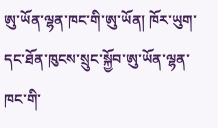ཨུ་ཡོན་ལྷན་ཁང་གི་ཨུ་ཡོན། ཁོར་ཡུག་དང་ཐོན་ཁུངས་སྲུང་སྐྱོབ་ཨུ་ཡོན་ལྷན་ཁང་གི་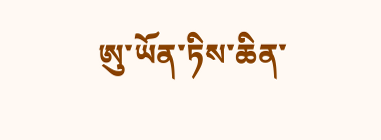ཨུ་ཡོན་ཏིས་ཆིན་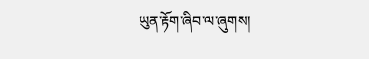ཡུན་རྟོག་ཞིབ་ལ་ཞུགས།